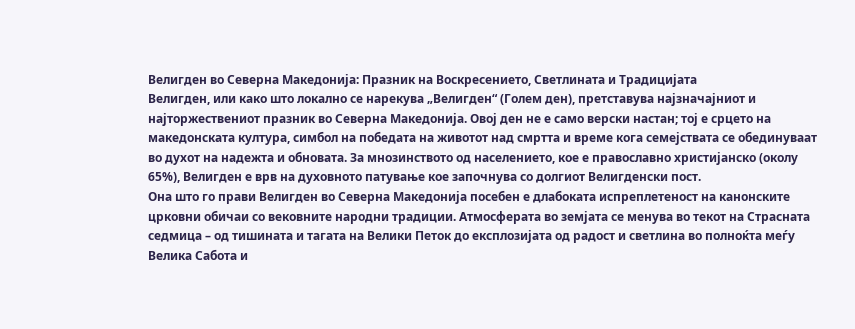Велигден во Северна Македонија: Празник на Воскресението, Светлината и Традицијата
Велигден, или како што локално се нарекува „Велигден“ (Голем ден), претставува најзначајниот и најторжествениот празник во Северна Македонија. Овој ден не е само верски настан; тој е срцето на македонската култура, симбол на победата на животот над смртта и време кога семејствата се обединуваат во духот на надежта и обновата. За мнозинството од населението, кое е православно христијанско (околу 65%), Велигден е врв на духовното патување кое започнува со долгиот Велигденски пост.
Она што го прави Велигден во Северна Македонија посебен е длабоката испреплетеност на канонските црковни обичаи со вековните народни традиции. Атмосферата во земјата се менува во текот на Страсната седмица – од тишината и тагата на Велики Петок до експлозијата од радост и светлина во полноќта меѓу Велика Сабота и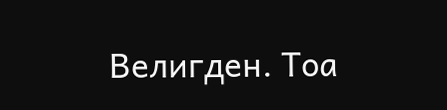Велигден. Тоа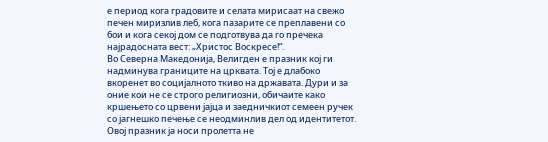е период кога градовите и селата мирисаат на свежо печен миризлив леб, кога пазарите се преплавени со бои и кога секој дом се подготвува да го пречека најрадосната вест: „Христос Воскресе!“.
Во Северна Македонија, Велигден е празник кој ги надминува границите на црквата. Тој е длабоко вкоренет во социјалното ткиво на државата. Дури и за оние кои не се строго религиозни, обичаите како кршењето со црвени јајца и заедничкиот семеен ручек со јагнешко печење се неодминлив дел од идентитетот. Овој празник ја носи пролетта не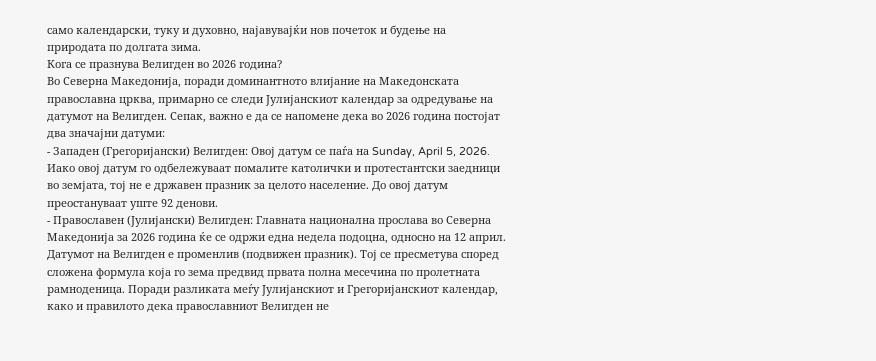само календарски, туку и духовно, најавувајќи нов почеток и будење на природата по долгата зима.
Кога се празнува Велигден во 2026 година?
Во Северна Македонија, поради доминантното влијание на Македонската православна црква, примарно се следи Јулијанскиот календар за одредување на датумот на Велигден. Сепак, важно е да се напомене дека во 2026 година постојат два значајни датуми:
- Западен (Грегоријански) Велигден: Овој датум се паѓа на Sunday, April 5, 2026. Иако овој датум го одбележуваат помалите католички и протестантски заедници во земјата, тој не е државен празник за целото население. До овој датум преостануваат уште 92 денови.
- Православен (Јулијански) Велигден: Главната национална прослава во Северна Македонија за 2026 година ќе се одржи една недела подоцна, односно на 12 април.
Датумот на Велигден е променлив (подвижен празник). Тој се пресметува според сложена формула која го зема предвид првата полна месечина по пролетната рамноденица. Поради разликата меѓу Јулијанскиот и Грегоријанскиот календар, како и правилото дека православниот Велигден не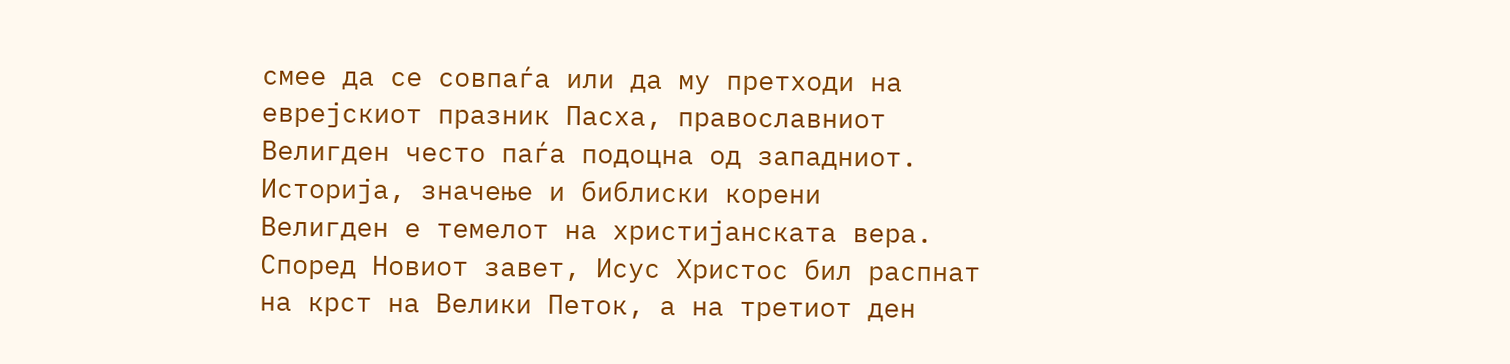смее да се совпаѓа или да му претходи на еврејскиот празник Пасха, православниот Велигден често паѓа подоцна од западниот.
Историја, значење и библиски корени
Велигден е темелот на христијанската вера. Според Новиот завет, Исус Христос бил распнат на крст на Велики Петок, а на третиот ден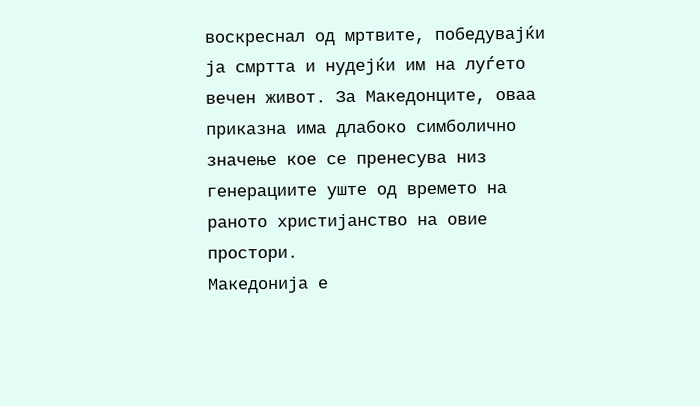воскреснал од мртвите, победувајќи ја смртта и нудејќи им на луѓето вечен живот. За Македонците, оваа приказна има длабоко симболично значење кое се пренесува низ генерациите уште од времето на раното христијанство на овие простори.
Македонија е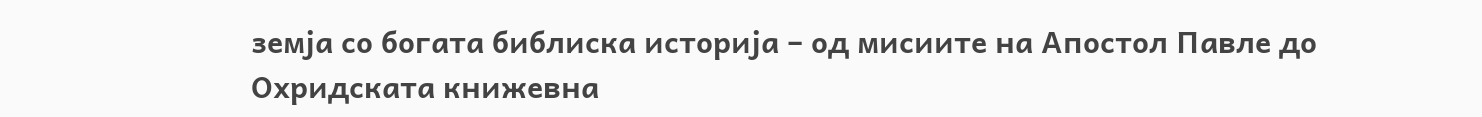земја со богата библиска историја – од мисиите на Апостол Павле до Охридската книжевна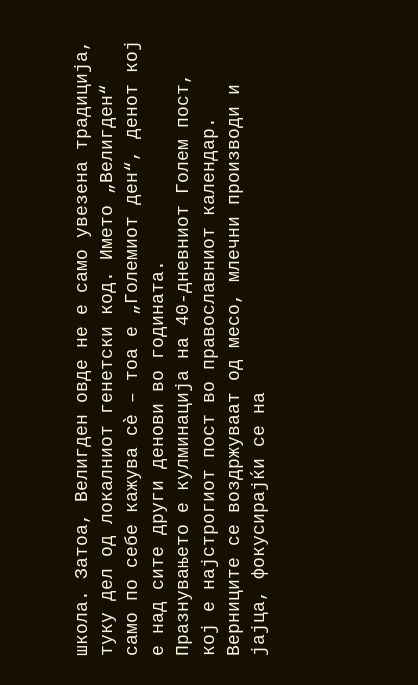школа. Затоа, Велигден овде не е само увезена традиција, туку дел од локалниот генетски код. Името „Велигден“ само по себе кажува сè – тоа е „Големиот ден“, денот кој е над сите други денови во годината.
Празнувањето е кулминација на 40-дневниот Голем пост, кој е најстрогиот пост во православниот календар. Верниците се воздржуваат од месо, млечни производи и јајца, фокусирајќи се на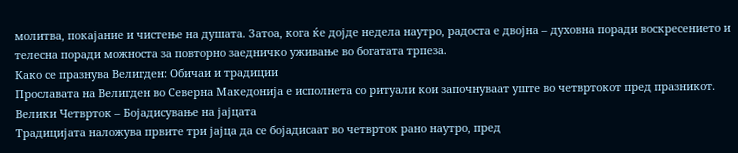молитва, покајание и чистење на душата. Затоа, кога ќе дојде недела наутро, радоста е двојна – духовна поради воскресението и телесна поради можноста за повторно заедничко уживање во богатата трпеза.
Како се празнува Велигден: Обичаи и традиции
Прославата на Велигден во Северна Македонија е исполнета со ритуали кои започнуваат уште во четвртокот пред празникот.
Велики Четврток – Бојадисување на јајцата
Традицијата наложува првите три јајца да се бојадисаат во четврток рано наутро, пред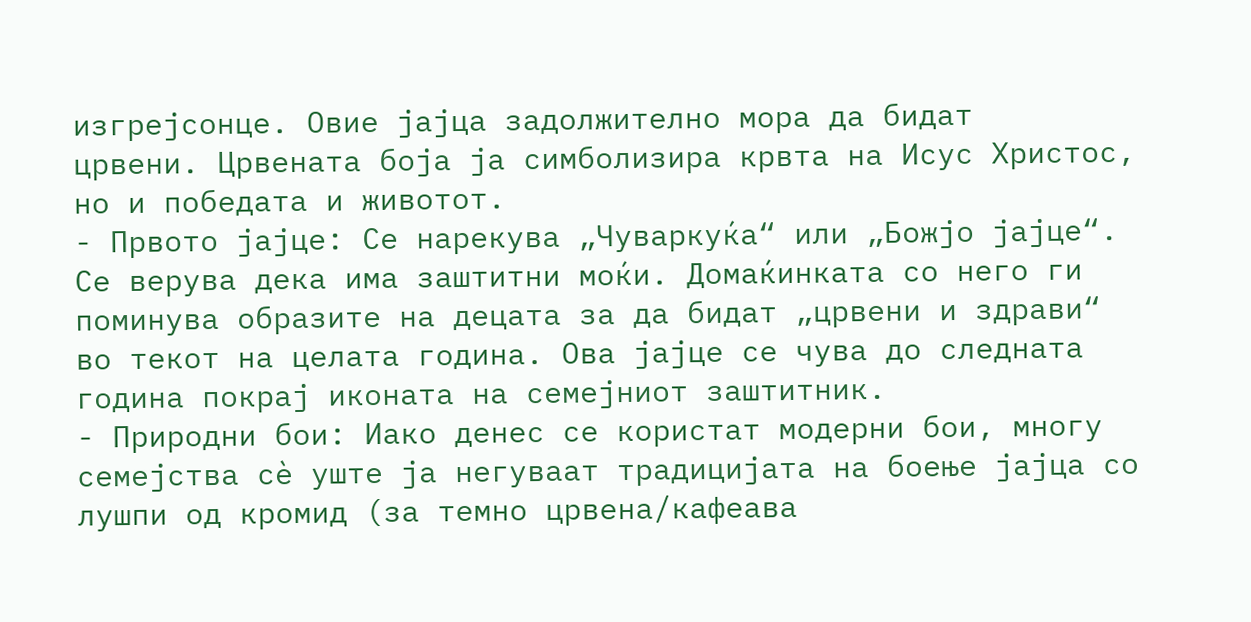изгрејсонце. Овие јајца задолжително мора да бидат
црвени. Црвената боја ја симболизира крвта на Исус Христос, но и победата и животот.
- Првото јајце: Се нарекува „Чуваркуќа“ или „Божјо јајце“. Се верува дека има заштитни моќи. Домаќинката со него ги поминува образите на децата за да бидат „црвени и здрави“ во текот на целата година. Ова јајце се чува до следната година покрај иконата на семејниот заштитник.
- Природни бои: Иако денес се користат модерни бои, многу семејства сè уште ја негуваат традицијата на боење јајца со лушпи од кромид (за темно црвена/кафеава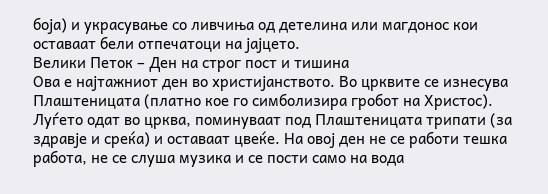боја) и украсување со ливчиња од детелина или магдонос кои оставаат бели отпечатоци на јајцето.
Велики Петок – Ден на строг пост и тишина
Ова е најтажниот ден во христијанството. Во црквите се изнесува Плаштеницата (платно кое го симболизира гробот на Христос). Луѓето одат во црква, поминуваат под Плаштеницата трипати (за здравје и среќа) и оставаат цвеќе. На овој ден не се работи тешка работа, не се слуша музика и се пости само на вода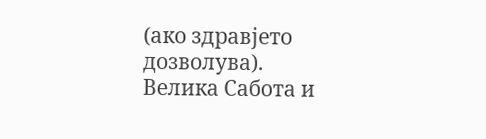(ако здравјето дозволува).
Велика Сабота и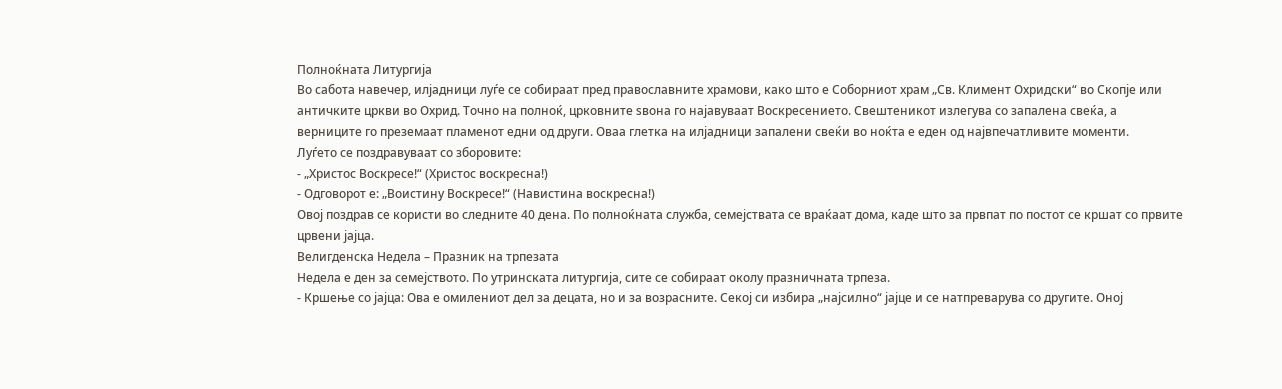Полноќната Литургија
Во сабота навечер, илјадници луѓе се собираат пред православните храмови, како што е Соборниот храм „Св. Климент Охридски“ во Скопје или античките цркви во Охрид. Точно на полноќ, црковните ѕвона го најавуваат Воскресението. Свештеникот излегува со запалена свеќа, а верниците го преземаат пламенот едни од други. Оваа глетка на илјадници запалени свеќи во ноќта е еден од највпечатливите моменти.
Луѓето се поздравуваат со зборовите:
- „Христос Воскресе!“ (Христос воскресна!)
- Одговорот е: „Воистину Воскресе!“ (Навистина воскресна!)
Овој поздрав се користи во следните 40 дена. По полноќната служба, семејствата се враќаат дома, каде што за првпат по постот се кршат со првите црвени јајца.
Велигденска Недела – Празник на трпезата
Недела е ден за семејството. По утринската литургија, сите се собираат околу празничната трпеза.
- Кршење со јајца: Ова е омилениот дел за децата, но и за возрасните. Секој си избира „најсилно“ јајце и се натпреварува со другите. Оној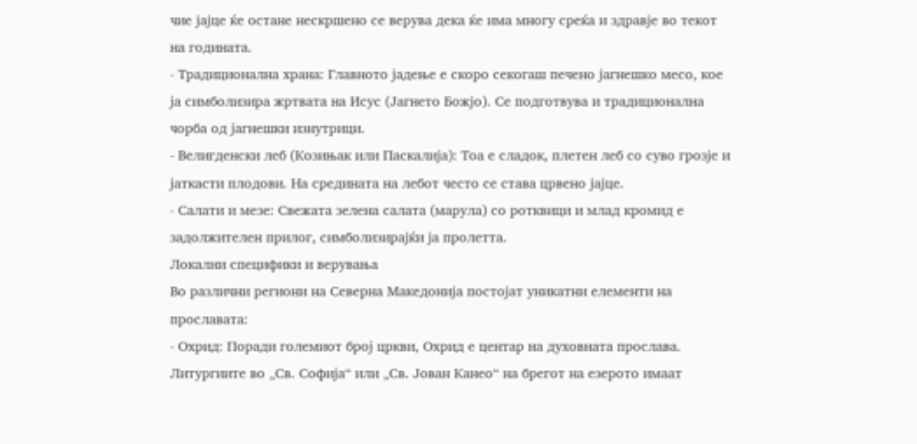чие јајце ќе остане нескршено се верува дека ќе има многу среќа и здравје во текот на годината.
- Традиционална храна: Главното јадење е скоро секогаш печено јагнешко месо, кое ја симболизира жртвата на Исус (Јагнето Божјо). Се подготвува и традиционална чорба од јагнешки изнутрици.
- Велигденски леб (Козињак или Паскалија): Тоа е сладок, плетен леб со суво грозје и јаткасти плодови. На средината на лебот често се става црвено јајце.
- Салати и мезе: Свежата зелена салата (марула) со ротквици и млад кромид е задолжителен прилог, симболизирајќи ја пролетта.
Локални специфики и верувања
Во различни региони на Северна Македонија постојат уникатни елементи на прославата:
- Охрид: Поради големиот број цркви, Охрид е центар на духовната прослава. Литургиите во „Св. Софија“ или „Св. Јован Канео“ на брегот на езерото имаат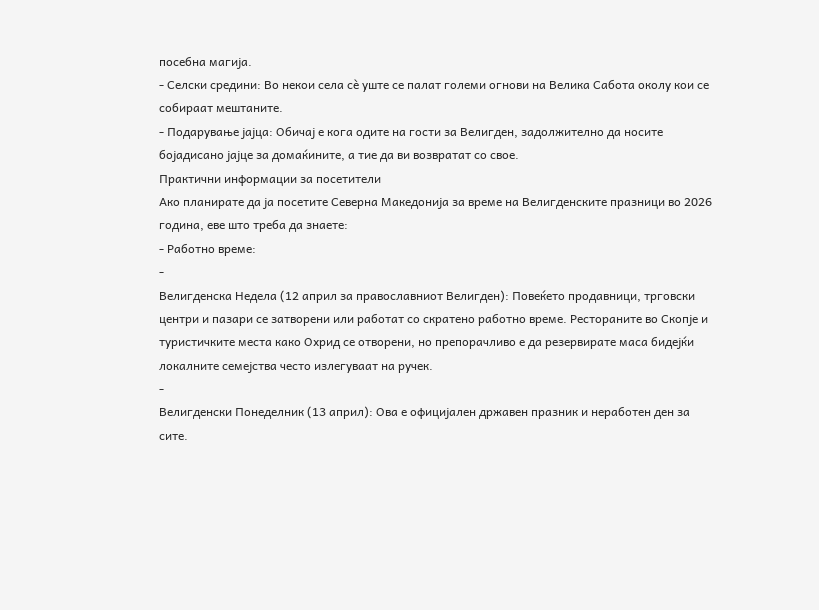посебна магија.
- Селски средини: Во некои села сè уште се палат големи огнови на Велика Сабота околу кои се собираат мештаните.
- Подарување јајца: Обичај е кога одите на гости за Велигден, задолжително да носите бојадисано јајце за домаќините, а тие да ви возвратат со свое.
Практични информации за посетители
Ако планирате да ја посетите Северна Македонија за време на Велигденските празници во 2026 година, еве што треба да знаете:
- Работно време:
-
Велигденска Недела (12 април за православниот Велигден): Повеќето продавници, трговски центри и пазари се затворени или работат со скратено работно време. Рестораните во Скопје и туристичките места како Охрид се отворени, но препорачливо е да резервирате маса бидејќи локалните семејства често излегуваат на ручек.
-
Велигденски Понеделник (13 април): Ова е официјален државен празник и неработен ден за сите.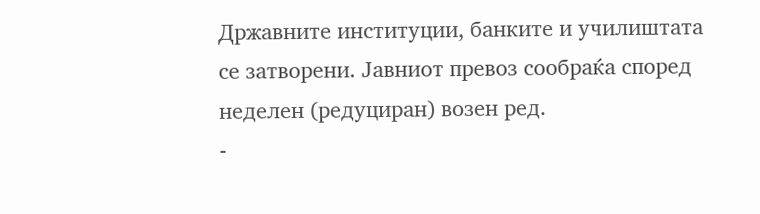Државните институции, банките и училиштата се затворени. Јавниот превоз сообраќа според неделен (редуциран) возен ред.
-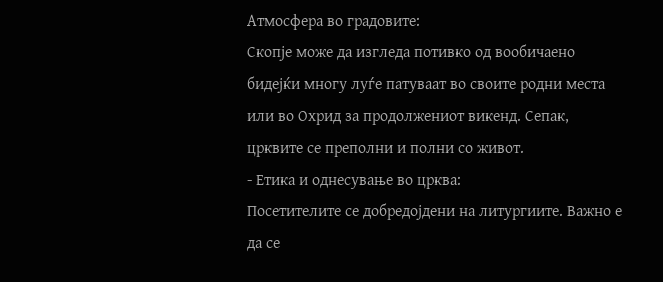Атмосфера во градовите:
Скопје може да изгледа потивко од вообичаено бидејќи многу луѓе патуваат во своите родни места или во Охрид за продолжениот викенд. Сепак, црквите се преполни и полни со живот.
- Етика и однесување во црква:
Посетителите се добредојдени на литургиите. Важно е да се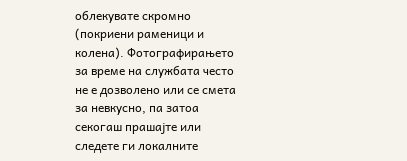облекувате скромно (покриени раменици и колена). Фотографирањето за време на службата често не е дозволено или се смета за невкусно, па затоа секогаш прашајте или следете ги локалните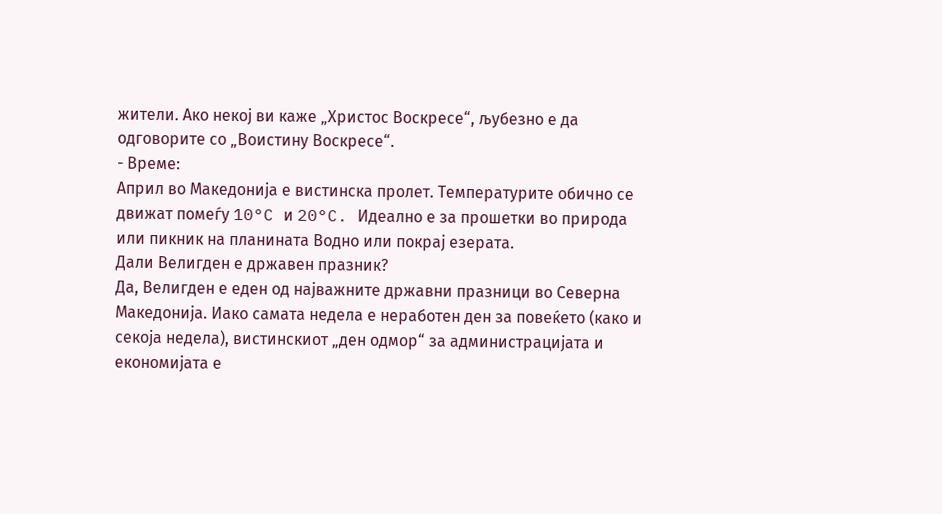жители. Ако некој ви каже „Христос Воскресе“, љубезно е да одговорите со „Воистину Воскресе“.
- Време:
Април во Македонија е вистинска пролет. Температурите обично се движат помеѓу 10°C и 20°C. Идеално е за прошетки во природа или пикник на планината Водно или покрај езерата.
Дали Велигден е државен празник?
Да, Велигден е еден од најважните државни празници во Северна Македонија. Иако самата недела е неработен ден за повеќето (како и секоја недела), вистинскиот „ден одмор“ за администрацијата и економијата е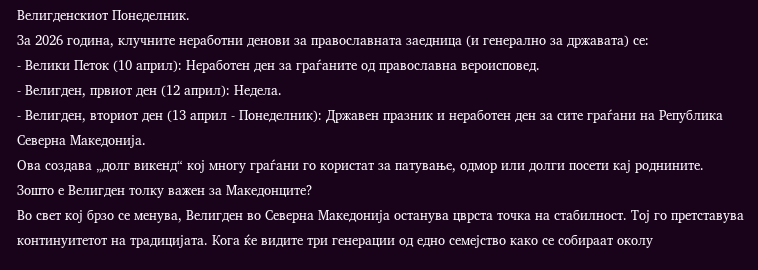Велигденскиот Понеделник.
За 2026 година, клучните неработни денови за православната заедница (и генерално за државата) се:
- Велики Петок (10 април): Неработен ден за граѓаните од православна вероисповед.
- Велигден, првиот ден (12 април): Недела.
- Велигден, вториот ден (13 април - Понеделник): Државен празник и неработен ден за сите граѓани на Република Северна Македонија.
Ова создава „долг викенд“ кој многу граѓани го користат за патување, одмор или долги посети кај роднините.
Зошто е Велигден толку важен за Македонците?
Во свет кој брзо се менува, Велигден во Северна Македонија останува цврста точка на стабилност. Тој го претставува континуитетот на традицијата. Кога ќе видите три генерации од едно семејство како се собираат околу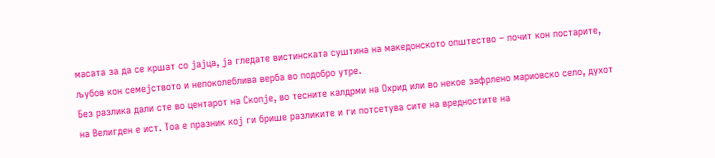масата за да се кршат со јајца, ја гледате вистинската суштина на македонското општество – почит кон постарите, љубов кон семејството и непоколеблива верба во подобро утре.
Без разлика дали сте во центарот на Скопје, во тесните калдрми на Охрид или во некое зафрлено мариовско село, духот на Велигден е ист. Тоа е празник кој ги брише разликите и ги потсетува сите на вредностите на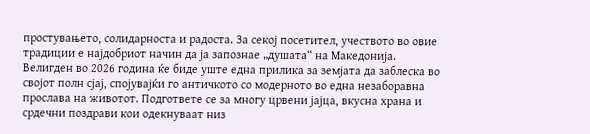простувањето, солидарноста и радоста. За секој посетител, учеството во овие традиции е најдобриот начин да ја запознае „душата“ на Македонија.
Велигден во 2026 година ќе биде уште една прилика за земјата да заблеска во својот полн сјај, спојувајќи го античкото со модерното во една незаборавна прослава на животот. Подгответе се за многу црвени јајца, вкусна храна и срдечни поздрави кои одекнуваат низ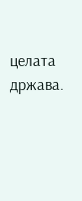целата држава.